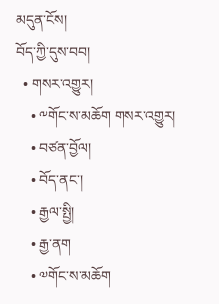མདུན་ངོས།
བོད་ཀྱི་དུས་བབ།
  • གསར་འགྱུར།
    • ༸གོང་ས་མཆོག གསར་འགྱུར།
    • བཙན་བྱོལ།
    • བོད་ནང་།
    • རྒྱལ་སྤྱི།
    • རྒྱ་ནག
    • ༧གོང་ས་མཆོག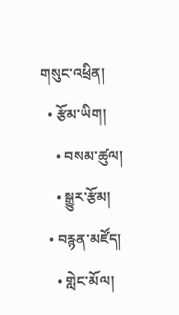གསུང་འཕྲིན།
  • རྩོམ་ཡིག།
    • བསམ་ཚུལ།
    • སྒྱུར་རྩོམ།
  • བརྙན་མཛོད།
    • གླེང་མོལ།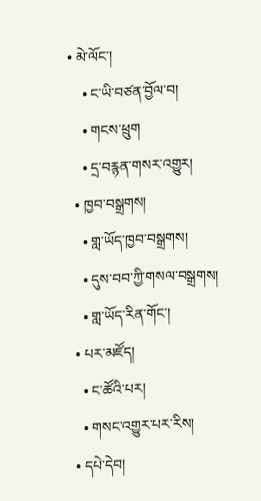• མེ་ལོང་།
    • ང་ཡི་བཙན་བྱོལ་བ།
    • གངས་ཕྲུག
    • དྲ་བརྙན་གསར་འགྱུར།
  • ཁྱབ་བསྒྲགས།
    • གླ་ཡོད་ཁྱབ་བསྒྲགས།
    • དུས་བབ་ཀྱི་གསལ་བསྒྲགས།
    • གླ་ཡོད་རིན་གོང་།
  • པར་མཛོད།
    • ང་ཚོའི་པར།
    • གསང་འགྱུར་པར་རིས།
  • དཔེ་དེབ།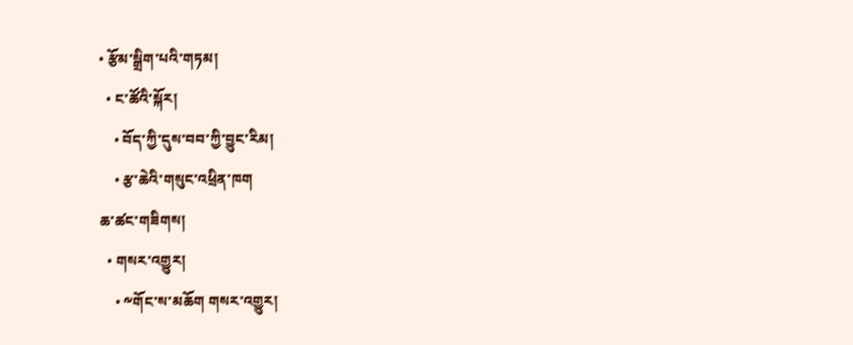• རྩོམ་སྒྲིག་པའི་གཏམ།
  • ང་ཚོའི་སྐོར།
    • བོད་ཀྱི་དུས་བབ་ཀྱི་བྱུང་རིམ།
    • རྩ་ཆེའི་གསུང་འཕྲིན་ཁག
ཆ་ཚང་གཟིགས།
  • གསར་འགྱུར།
    • ༸གོང་ས་མཆོག གསར་འགྱུར།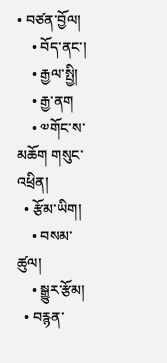• བཙན་བྱོལ།
    • བོད་ནང་།
    • རྒྱལ་སྤྱི།
    • རྒྱ་ནག
    • ༧གོང་ས་མཆོག གསུང་འཕྲིན།
  • རྩོམ་ཡིག།
    • བསམ་ཚུལ།
    • སྒྱུར་རྩོམ།
  • བརྙན་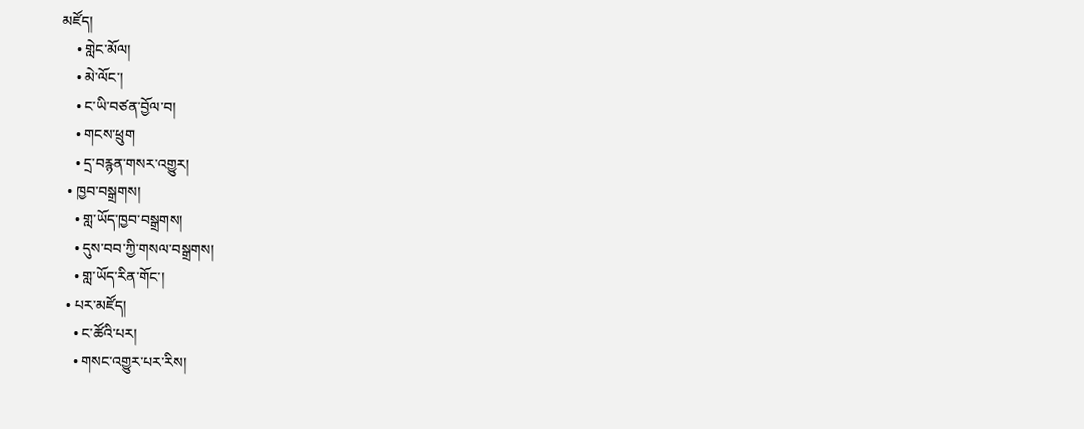མཛོད།
    • གླེང་མོལ།
    • མེ་ལོང་།
    • ང་ཡི་བཙན་བྱོལ་བ།
    • གངས་ཕྲུག
    • དྲ་བརྙན་གསར་འགྱུར།
  • ཁྱབ་བསྒྲགས།
    • གླ་ཡོད་ཁྱབ་བསྒྲགས།
    • དུས་བབ་ཀྱི་གསལ་བསྒྲགས།
    • གླ་ཡོད་རིན་གོང་།
  • པར་མཛོད།
    • ང་ཚོའི་པར།
    • གསང་འགྱུར་པར་རིས།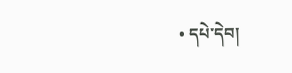• དཔེ་དེབ།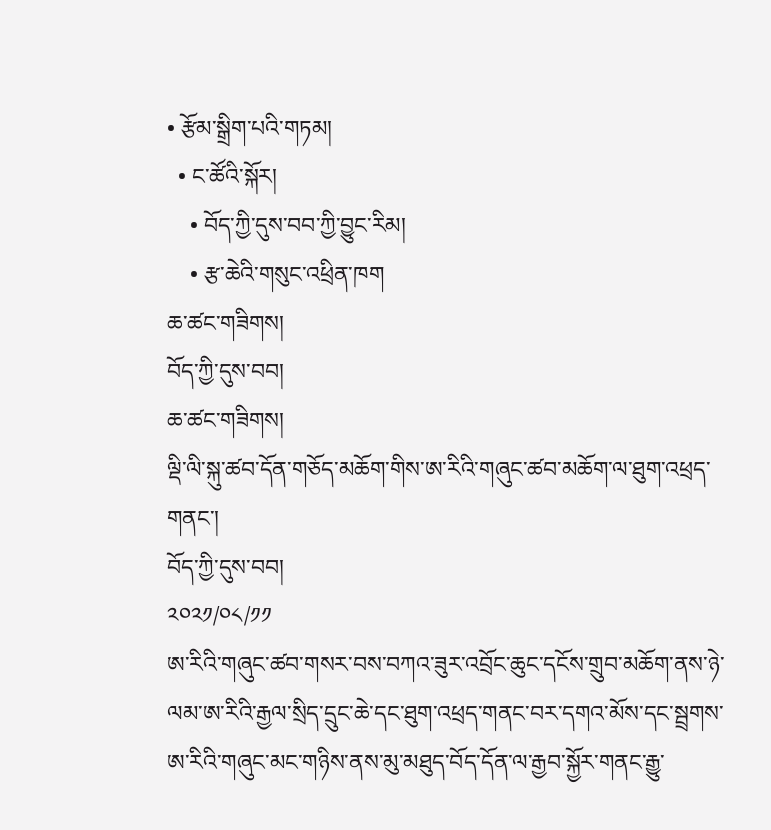• རྩོམ་སྒྲིག་པའི་གཏམ།
  • ང་ཚོའི་སྐོར།
    • བོད་ཀྱི་དུས་བབ་ཀྱི་བྱུང་རིམ།
    • རྩ་ཆེའི་གསུང་འཕྲིན་ཁག
ཆ་ཚང་གཟིགས།
བོད་ཀྱི་དུས་བབ།
ཆ་ཚང་གཟིགས།
ལྡི་ལི་སྐུ་ཚབ་དོན་གཅོད་མཆོག་གིས་ཨ་རིའི་གཞུང་ཚབ་མཆོག་ལ་ཐུག་འཕྲད་གནང་།
བོད་ཀྱི་དུས་བབ།
༢༠༢༡/༠༨/༡༡
ཨ་རིའི་གཞུང་ཚབ་གསར་བས་བཀའ་ཟུར་འབྲོང་ཆུང་དངོས་གྲུབ་མཆོག་ནས་ཉེ་ལམ་ཨ་རིའི་རྒྱལ་སྲིད་དྲུང་ཆེ་དང་ཐུག་འཕྲད་གནང་བར་དགའ་མོས་དང་སྦྲགས་ཨ་རིའི་གཞུང་མང་གཉིས་ནས་མུ་མཐུད་བོད་དོན་ལ་རྒྱབ་སྐྱོར་གནང་རྒྱུ་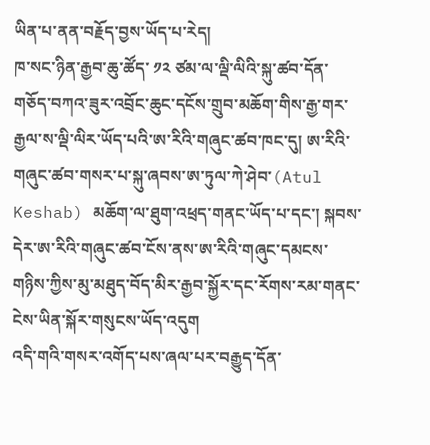ཡིན་པ་ནན་བརྗོད་བྱས་ཡོད་པ་རེད།
ཁ་སང་ཉིན་རྒྱབ་ཆུ་ཚོད་ ༡༢ ཙམ་ལ་ལྡི་ལིའི་སྐུ་ཚབ་དོན་གཅོད་བཀའ་ཟུར་འབྲོང་ཆུང་དངོས་གྲུབ་མཆོག་གིས་རྒྱ་གར་རྒྱལ་ས་ལྡི་ལིར་ཡོད་པའི་ཨ་རིའི་གཞུང་ཚབ་ཁང་དུ། ཨ་རིའི་གཞུང་ཚབ་གསར་པ་སྐུ་ཞབས་ཨ་ཏུལ་ཀེ་ཤེབ་(Atul Keshab) མཆོག་ལ་ཐུག་འཕྲད་གནང་ཡོད་པ་དང་། སྐབས་དེར་ཨ་རིའི་གཞུང་ཚབ་ངོས་ནས་ཨ་རིའི་གཞུང་དམངས་གཉིས་ཀྱིས་མུ་མཐུད་བོད་མིར་རྒྱབ་སྐྱོར་དང་རོགས་རམ་གནང་ངེས་ཡིན་སྐོར་གསུངས་ཡོད་འདུག
འདི་གའི་གསར་འགོད་པས་ཞལ་པར་བརྒྱུད་དོན་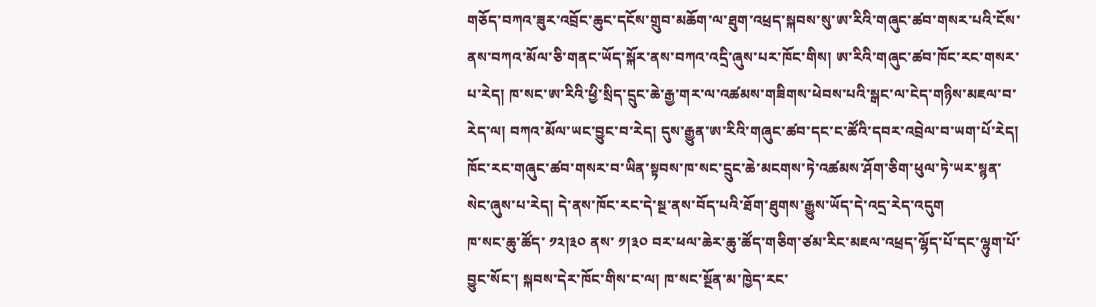གཅོད་བཀའ་ཟུར་འབྲོང་ཆུང་དངོས་གྲུབ་མཆོག་ལ་ཐུག་འཕྲད་སྐབས་སུ་ཨ་རིའི་གཞུང་ཚབ་གསར་པའི་ངོས་ནས་བཀའ་མོལ་ཅི་གནང་ཡོད་སྐོར་ནས་བཀའ་འདྲི་ཞུས་པར་ཁོང་གིས། ཨ་རིའི་གཞུང་ཚབ་ཁོང་རང་གསར་པ་རེད། ཁ་སང་ཨ་རིའི་ཕྱི་སྲིད་དྲུང་ཆེ་རྒྱ་གར་ལ་འཚམས་གཟིགས་ཕེབས་པའི་སྒང་ལ་ངེད་གཉིས་མཇལ་བ་རེད་ལ། བཀའ་མོལ་ཡང་བྱུང་བ་རེད། དུས་རྒྱུན་ཨ་རིའི་གཞུང་ཚབ་དང་ང་ཚོའི་དབར་འབྲེལ་བ་ཡག་པོ་རེད། ཁོང་རང་གཞུང་ཚབ་གསར་བ་ཡིན་སྟབས་ཁ་སང་དྲུང་ཆེ་མངགས་ཏེ་འཚམས་ཤོག་ཅིག་ཕུལ་ཏེ་ཡར་སྙན་སེང་ཞུས་པ་རེད། དེ་ནས་ཁོང་རང་དེ་སྔ་ནས་བོད་པའི་ཐོག་ཐུགས་རྒྱུས་ཡོད་དེ་འདྲ་རེད་འདུག
ཁ་སང་ཆུ་ཚོད་ ༡༢།༣༠ ནས་ ༡།༣༠ བར་ཕལ་ཆེར་ཆུ་ཚོད་གཅིག་ཙམ་རིང་མཇལ་འཕྲད་ལྷོད་པོ་དང་ལྷུག་པོ་བྱུང་སོང་། སྐབས་དེར་ཁོང་གིས་ང་ལ། ཁ་སང་སྔོན་མ་ཁྱེད་རང་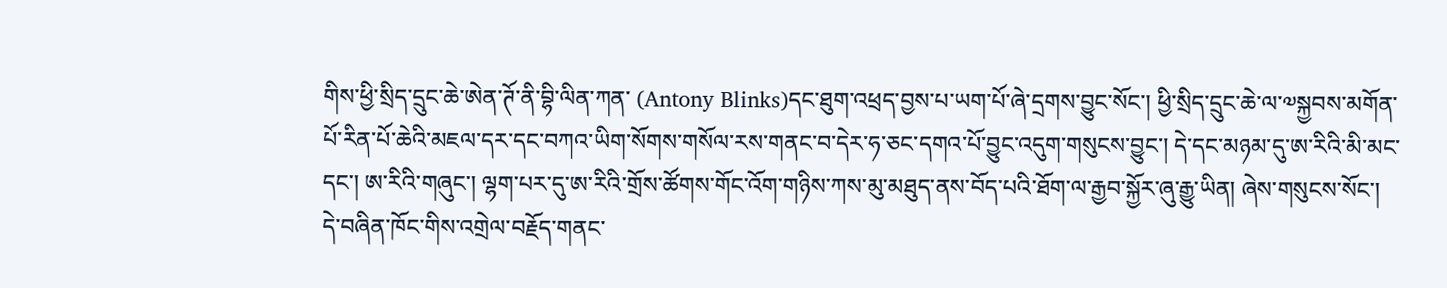གིས་ཕྱི་སྲིད་དྲུང་ཆེ་ཨེན་ཊོ་ནི་བྷི་ལིན་ཀན་ (Antony Blinks)དང་ཐུག་འཕྲད་བྱས་པ་ཡག་པོ་ཞེ་དྲགས་བྱུང་སོང་། ཕྱི་སྲིད་དྲུང་ཆེ་ལ་༧སྐྱབས་མགོན་པོ་རིན་པོ་ཆེའི་མཇལ་དར་དང་བཀའ་ཡིག་སོགས་གསོལ་རས་གནང་བ་དེར་ཧ་ཅང་དགའ་པོ་བྱུང་འདུག་གསུངས་བྱུང་། དེ་དང་མཉམ་དུ་ཨ་རིའི་མི་མང་དང་། ཨ་རིའི་གཞུང་། ལྷག་པར་དུ་ཨ་རིའི་གྲོས་ཚོགས་གོང་འོག་གཉིས་ཀས་མུ་མཐུད་ནས་བོད་པའི་ཐོག་ལ་རྒྱབ་སྐྱོར་ཞུ་རྒྱུ་ཡིན། ཞེས་གསུངས་སོང་།
དེ་བཞིན་ཁོང་གིས་འགྲེལ་བརྗོད་གནང་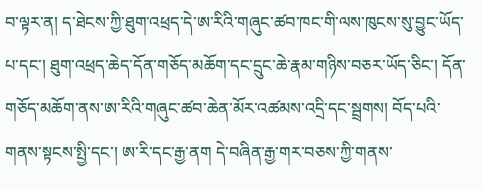བ་ལྟར་ན། ད་ཐེངས་ཀྱི་ཐུག་འཕྲད་དེ་ཨ་རིའི་གཞུང་ཚབ་ཁང་གི་ལས་ཁུངས་སུ་བྱུང་ཡོད་པ་དང་། ཐུག་འཕྲད་ཆེད་དོན་གཅོད་མཆོག་དང་དྲུང་ཆེ་རྣམ་གཉིས་བཅར་ཡོད་ཅིང་། དོན་གཅོད་མཆོག་ནས་ཨ་རིའི་གཞུང་ཚབ་ཆེན་མོར་འཚམས་འདྲི་དང་སྦྲགས། བོད་པའི་གནས་སྟངས་སྤྱི་དང་། ཨ་རི་དང་རྒྱ་ནག དེ་བཞིན་རྒྱ་གར་བཅས་ཀྱི་གནས་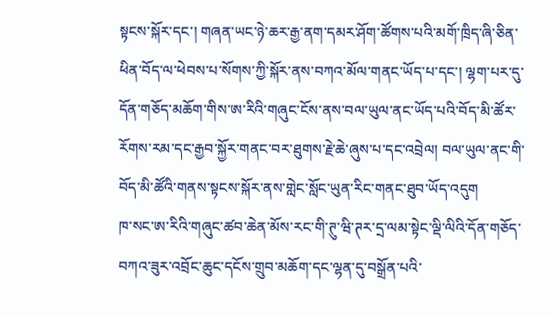སྟངས་སྐོར་དང་། གཞན་ཡང་ཉེ་ཆར་རྒྱ་ནག་དམར་ཤོག་ཚོགས་པའི་མགོ་ཁྲིད་ཞི་ཅིན་ཕིན་བོད་ལ་ཕེབས་པ་སོགས་ཀྱི་སྐོར་ནས་བཀའ་མོལ་གནང་ཡོད་པ་དང་། ལྷག་པར་དུ་དོན་གཅོད་མཆོག་གིས་ཨ་རིའི་གཞུང་ངོས་ནས་བལ་ཡུལ་ནང་ཡོད་པའི་བོད་མི་ཚོར་རོགས་རམ་དང་རྒྱབ་སྐྱོར་གནང་བར་ཐུགས་རྗེ་ཆེ་ཞུས་པ་དང་འབྲེལ། བལ་ཡུལ་ནང་གི་བོད་མི་ཚོའི་གནས་སྟངས་སྐོར་ནས་གླེང་སློང་ཡུན་རིང་གནང་ཐུབ་ཡོད་འདུག
ཁ་སང་ཨ་རིའི་གཞུང་ཚབ་ཆེན་མོས་རང་གི་ཊུ་ཝི་ཊར་དྲ་ལམ་སྟེང་ལྡི་ལིའི་དོན་གཅོད་བཀའ་ཟུར་འབྲོང་ཆུང་དངོས་གྲུབ་མཆོག་དང་ལྷན་དུ་བསྒྲོན་པའི་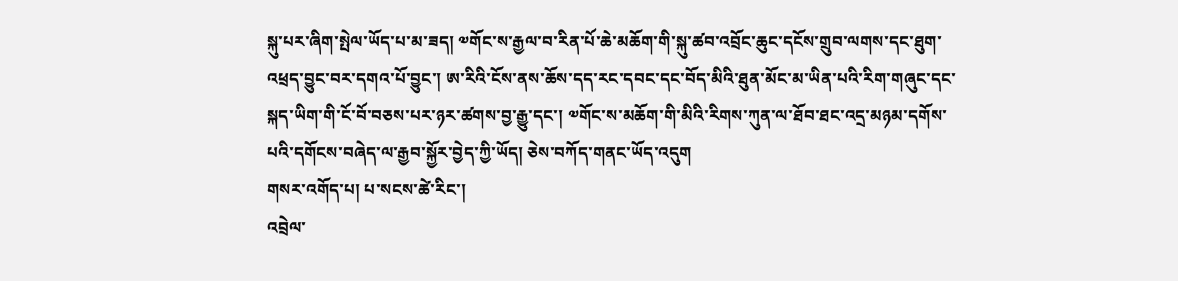སྐུ་པར་ཞིག་སྤེལ་ཡོད་པ་མ་ཟད། ༧གོང་ས་རྒྱལ་བ་རིན་པོ་ཆེ་མཆོག་གི་སྐུ་ཚབ་འབྲོང་ཆུང་དངོས་གྲུབ་ལགས་དང་ཐུག་འཕྲད་བྱུང་བར་དགའ་པོ་བྱུང་། ཨ་རིའི་ངོས་ནས་ཆོས་དད་རང་དབང་དང་བོད་མིའི་ཐུན་མོང་མ་ཡིན་པའི་རིག་གཞུང་དང་སྐད་ཡིག་གི་ངོ་བོ་བཅས་པར་ཉར་ཚགས་བྱ་རྒྱུ་དང་། ༧གོང་ས་མཆོག་གི་མིའི་རིགས་ཀུན་ལ་ཐོབ་ཐང་འདྲ་མཉམ་དགོས་པའི་དགོངས་བཞེད་ལ་རྒྱབ་སྐྱོར་བྱེད་ཀྱི་ཡོད། ཅེས་བཀོད་གནང་ཡོད་འདུག
གསར་འགོད་པ། པ་སངས་ཚེ་རིང་།
འབྲེལ་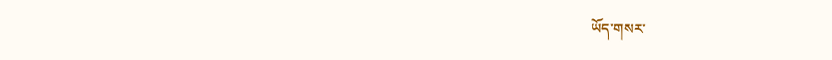ཡོད་གསར་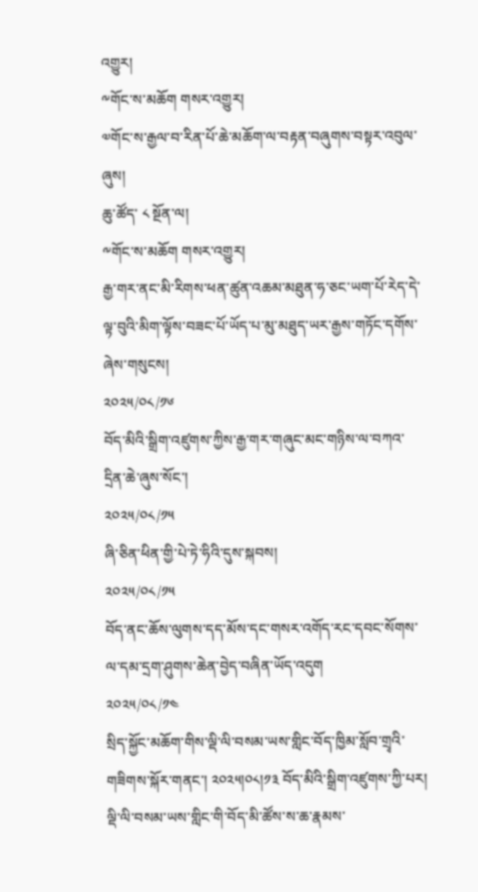འགྱུར།
༸གོང་ས་མཆོག གསར་འགྱུར།
༧གོང་ས་རྒྱལ་བ་རིན་པོ་ཆེ་མཆོག་ལ་བརྟན་བཞུགས་བསྟར་འབུལ་ཞུས།
ཆུ་ཚོད་ ༨ སྔོན་ལ།
༸གོང་ས་མཆོག གསར་འགྱུར།
རྒྱ་གར་ནང་མི་རིགས་ཕན་ཚུན་འཆམ་མཐུན་ཧ་ཅང་ཡག་པོ་རེད་དེ་ལྟ་བུའི་མིག་ལྟོས་བཟང་པོ་ཡོད་པ་མུ་མཐུད་ཡར་རྒྱས་གཏོང་དགོས་ཞེས་གསུངས།
༢༠༢༥/༠༨/༡༦
བོད་མིའི་སྒྲིག་འཛུགས་ཀྱིས་རྒྱ་གར་གཞུང་མང་གཉིས་ལ་བཀའ་དྲིན་ཆེ་ཞུས་སོང་།
༢༠༢༥/༠༨/༡༥
ཞི་ཅིན་ཕིན་གྱི་པེ་ཏེ་ཧིའི་དུས་སྐབས།
༢༠༢༥/༠༨/༡༥
བོད་ནང་ཆོས་ལུགས་དད་མོས་དང་གསར་འགོད་རང་དབང་སོགས་ལ་དམ་དྲག་ཤུགས་ཆེན་བྱེད་བཞིན་ཡོད་འདུག
༢༠༢༥/༠༨/༡༤
སྲིད་སྐྱོང་མཆོག་གིས་ལྡི་ལི་བསམ་ཡས་གླིང་བོད་ཁྱིམ་སློབ་གྲྭའི་གཟིགས་སྐོར་གནང་། ༢༠༢༥།༠༨།༡༣ བོད་མིའི་སྒྲིག་འཛུགས་ཀྱི་པར།
ལྡི་ལི་བསམ་ཡས་གླིང་གི་བོད་མི་ཚོས་ས་ཆ་རྣམས་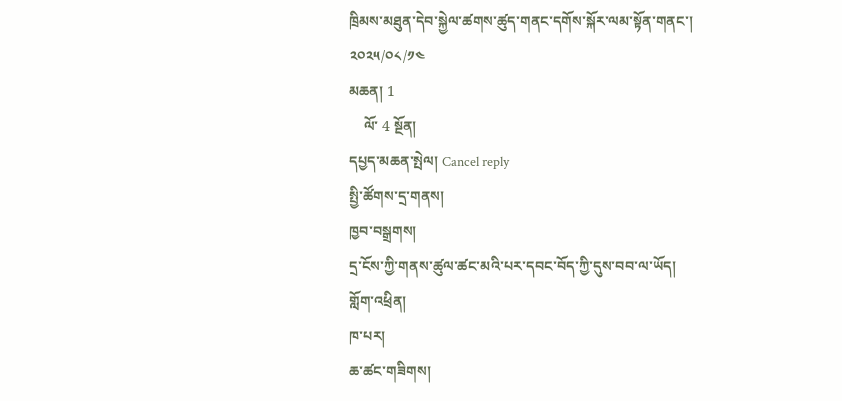ཁྲིམས་མཐུན་དེབ་སྐྱེལ་ཚགས་ཚུད་གནང་དགོས་སྐོར་ལམ་སྟོན་གནང་།
༢༠༢༥/༠༨/༡༤
མཆན། 1
    ལོ་ 4 སྔོན།
དཔྱད་མཆན་སྤེལ། Cancel reply
སྤྱི་ཚོགས་དྲ་གནས།
ཁྱབ་བསྒྲགས།
དྲ་ངོས་ཀྱི་གནས་ཚུལ་ཚང་མའི་པར་དབང་བོད་ཀྱི་དུས་བབ་ལ་ཡོད།
གློག་འཕྲིན།
ཁ་པར།
ཆ་ཚང་གཟིགས།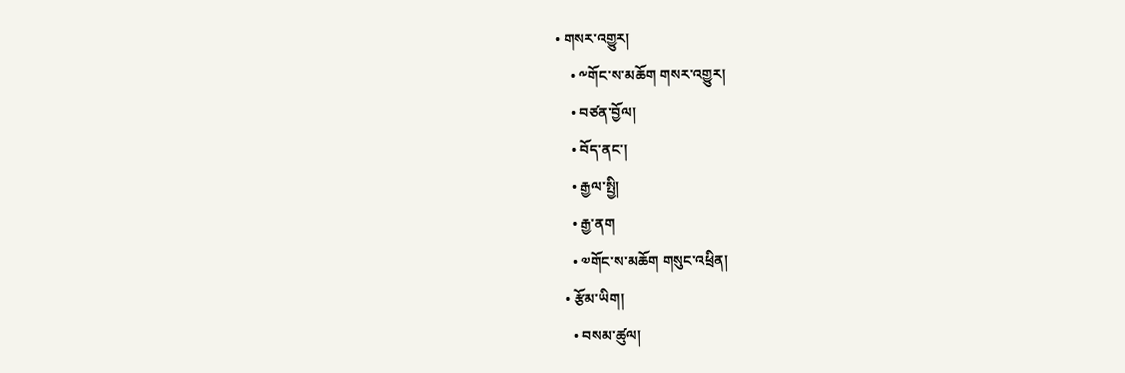• གསར་འགྱུར།
    • ༸གོང་ས་མཆོག གསར་འགྱུར།
    • བཙན་བྱོལ།
    • བོད་ནང་།
    • རྒྱལ་སྤྱི།
    • རྒྱ་ནག
    • ༧གོང་ས་མཆོག གསུང་འཕྲིན།
  • རྩོམ་ཡིག།
    • བསམ་ཚུལ།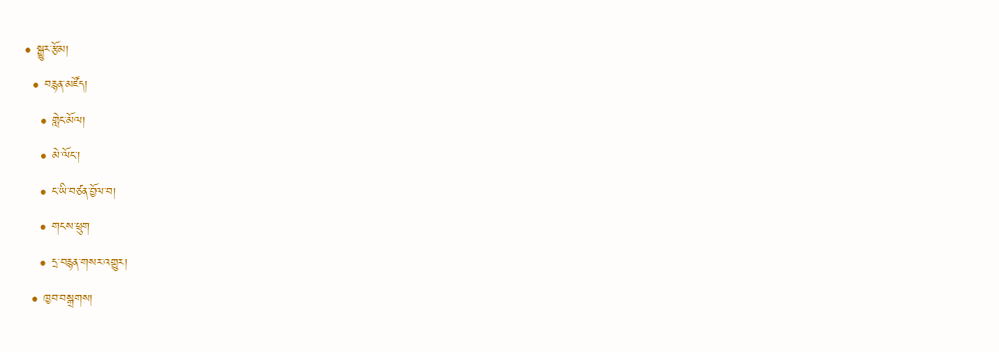• སྒྱུར་རྩོམ།
  • བརྙན་མཛོད།
    • གླེང་མོལ།
    • མེ་ལོང་།
    • ང་ཡི་བཙན་བྱོལ་བ།
    • གངས་ཕྲུག
    • དྲ་བརྙན་གསར་འགྱུར།
  • ཁྱབ་བསྒྲགས།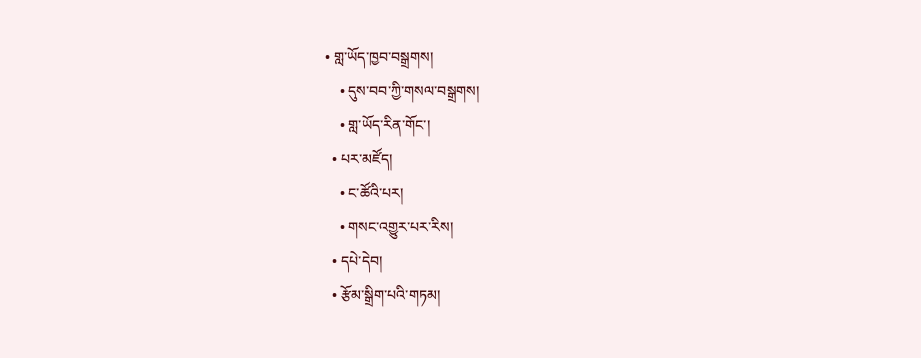• གླ་ཡོད་ཁྱབ་བསྒྲགས།
    • དུས་བབ་ཀྱི་གསལ་བསྒྲགས།
    • གླ་ཡོད་རིན་གོང་།
  • པར་མཛོད།
    • ང་ཚོའི་པར།
    • གསང་འགྱུར་པར་རིས།
  • དཔེ་དེབ།
  • རྩོམ་སྒྲིག་པའི་གཏམ།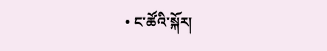• ང་ཚོའི་སྐོར།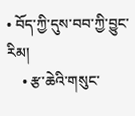• བོད་ཀྱི་དུས་བབ་ཀྱི་བྱུང་རིམ།
    • རྩ་ཆེའི་གསུང་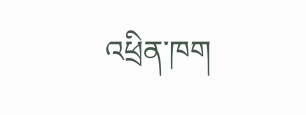འཕྲིན་ཁག